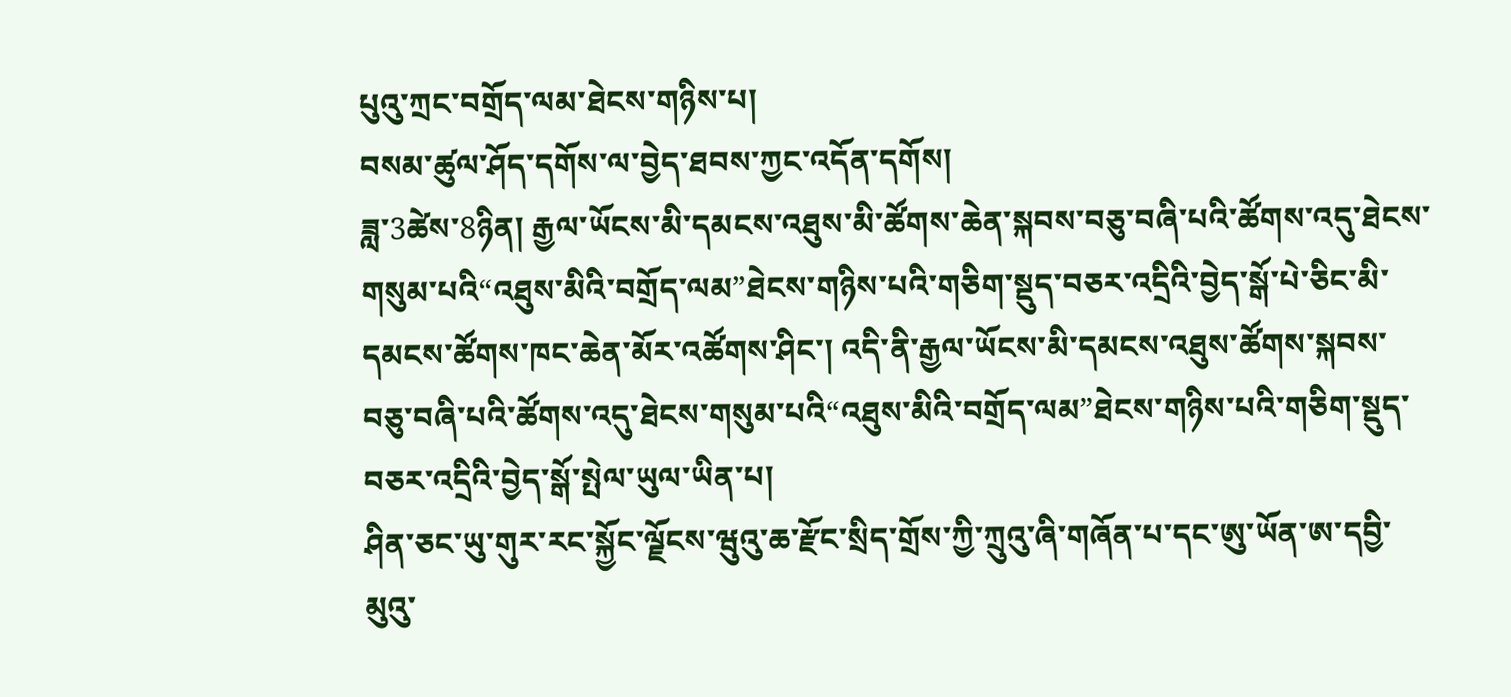པུའུ་ཀྲང་བགྲོད་ལམ་ཐེངས་གཉིས་པ།
བསམ་ཚུལ་ཤོད་དགོས་ལ་བྱེད་ཐབས་ཀྱང་འདོན་དགོས།
ཟླ་3ཚེས་8ཉིན། རྒྱལ་ཡོངས་མི་དམངས་འཐུས་མི་ཚོགས་ཆེན་སྐབས་བཅུ་བཞི་པའི་ཚོགས་འདུ་ཐེངས་གསུམ་པའི“འཐུས་མིའི་བགྲོད་ལམ”ཐེངས་གཉིས་པའི་གཅིག་སྡུད་བཅར་འདྲིའི་བྱེད་སྒོ་པེ་ཅིང་མི་དམངས་ཚོགས་ཁང་ཆེན་མོར་འཚོགས་ཤིང་། འདི་ནི་རྒྱལ་ཡོངས་མི་དམངས་འཐུས་ཚོགས་སྐབས་བཅུ་བཞི་པའི་ཚོགས་འདུ་ཐེངས་གསུམ་པའི“འཐུས་མིའི་བགྲོད་ལམ”ཐེངས་གཉིས་པའི་གཅིག་སྡུད་བཅར་འདྲིའི་བྱེད་སྒོ་སྤེལ་ཡུལ་ཡིན་པ།
ཤིན་ཅང་ཡུ་གུར་རང་སྐྱོང་ལྗོངས་ཝུའུ་ཆ་རྫོང་སྲིད་གྲོས་ཀྱི་ཀྲུའུ་ཞི་གཞོན་པ་དང་ཨུ་ཡོན་ཨ་དབྱི་མུའུ་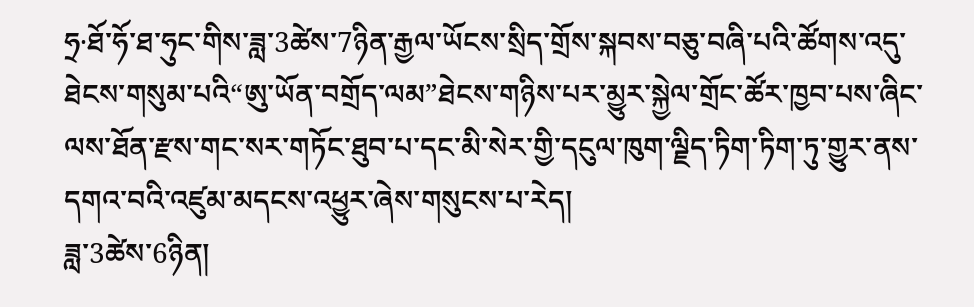ཧྲ·ཐོ་ཧོ་ཐ་ཧུང་གིས་ཟླ་3ཚེས་7ཉིན་རྒྱལ་ཡོངས་སྲིད་གྲོས་སྐབས་བཅུ་བཞི་པའི་ཚོགས་འདུ་ཐེངས་གསུམ་པའི“ཨུ་ཡོན་བགྲོད་ལམ”ཐེངས་གཉིས་པར་མྱུར་སྐྱེལ་གྲོང་ཚོར་ཁྱབ་པས་ཞིང་ལས་ཐོན་རྫས་གང་སར་གཏོང་ཐུབ་པ་དང་མི་སེར་གྱི་དངུལ་ཁུག་ལྗིད་ཏིག་ཏིག་ཏུ་གྱུར་ནས་དགའ་བའི་འཛུམ་མདངས་འཕྱུར་ཞེས་གསུངས་པ་རེད།
ཟླ་3ཚེས་6ཉིན།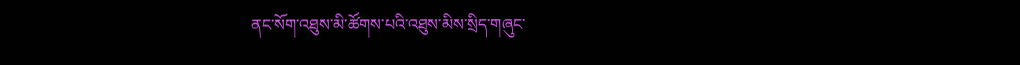ནང་སོག་འཐུས་མི་ཚོགས་པའི་འཐུས་མིས་སྲིད་གཞུང་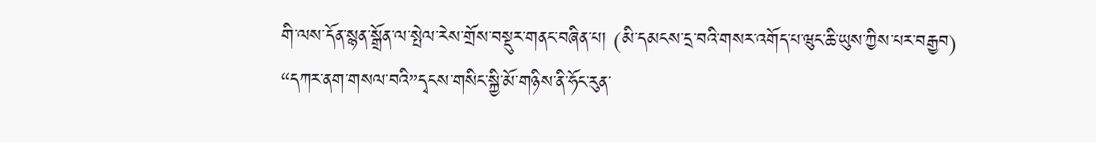གི་ལས་དོན་སྙན་སྒྲོན་ལ་སྤེལ་རེས་གྲོས་བསྡུར་གནང་བཞིན་པ། (མི་དམངས་དྲ་བའི་གསར་འགོད་པ་ཝུང་ཆི་ཡུས་ཀྱིས་པར་བརྒྱབ)
“དཀར་ནག་གསལ་བའི”དྭངས་གསིང་སྐྱི་མོ་གཉིས་ནི་ཧོང་རུན་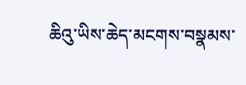ཆིའུ་ཡིས་ཆེད་མངགས་བསྣམས་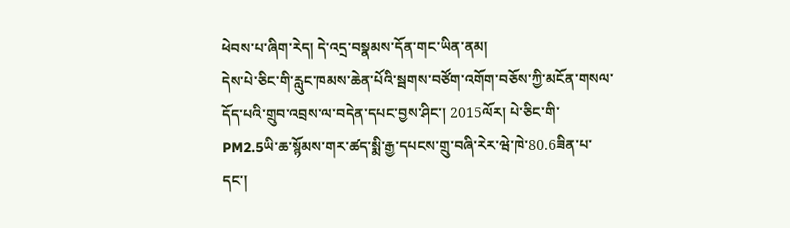ཕེབས་པ་ཞིག་རེད། དེ་འདྲ་བསྣམས་དོན་གང་ཡིན་ནམ།
དེས་པེ་ཅིང་གི་རླུང་ཁམས་ཆེན་པོའི་སྦགས་བཙོག་འགོག་བཅོས་ཀྱི་མངོན་གསལ་དོད་པའི་གྲུབ་འབྲས་ལ་བདེན་དཔང་བྱས་ཤིང་། 2015ལོར། པེ་ཅིང་གི་PM2.5ཡི་ཆ་སྙོམས་གར་ཚད་སྨི་རྒྱ་དཔངས་གྲུ་བཞི་རེར་ཝེ་ཁེ་80.6ཟིན་པ་དང་།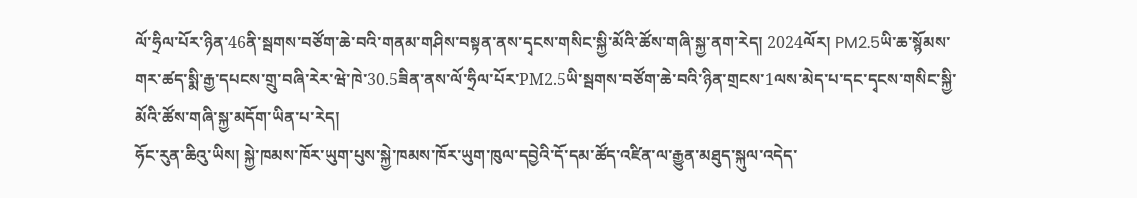ལོ་ཧྲིལ་པོར་ཉིན་46ནི་སྦགས་བཙོག་ཆེ་བའི་གནམ་གཤིས་བསྟན་ནས་དྭངས་གསིང་སྐྱི་མོའི་ཚོས་གཞི་སྐྱ་ནག་རེད། 2024ལོར། PM2.5ཡི་ཆ་སྙོམས་གར་ཚད་སྨི་རྒྱ་དཔངས་གྲུ་བཞི་རེར་ཝེ་ཁེ་30.5ཟིན་ནས་ལོ་ཧྲིལ་པོར་PM2.5ཡི་སྦགས་བཙོག་ཆེ་བའི་ཉིན་གྲངས་1ལས་མེད་པ་དང་དྭངས་གསིང་སྐྱི་མོའི་ཚོས་གཞི་སྐྱ་མདོག་ཡིན་པ་རེད།
ཧོང་རུན་ཆིའུ་ཡིས། སྐྱེ་ཁམས་ཁོར་ཡུག་པུས་སྐྱེ་ཁམས་ཁོར་ཡུག་ཁུལ་དབྱེའི་དོ་དམ་ཚོད་འཛིན་ལ་རྒྱུན་མཐུད་སྐུལ་འདེད་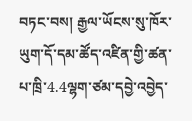བཏང་བས། རྒྱལ་ཡོངས་སུ་ཁོར་ཡུག་དོ་དམ་ཚོད་འཛིན་གྱི་ཚན་པ་ཁྲི་4.4ལྷག་ཙམ་དབྱེ་འབྱེད་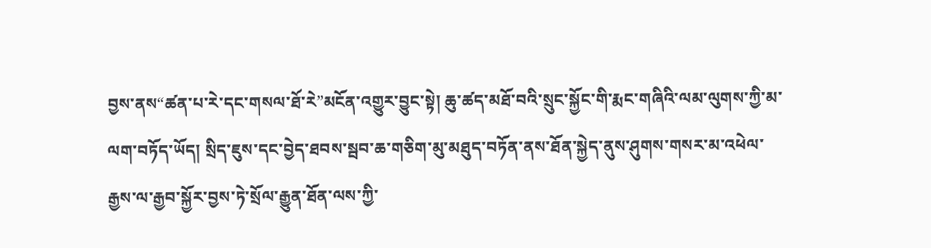བྱས་ནས“ཚན་པ་རེ་དང་གསལ་ཐོ་རེ”མངོན་འགྱུར་བྱུང་སྟེ། ཆུ་ཚད་མཐོ་བའི་སྲུང་སྐྱོང་གི་རྨང་གཞིའི་ལམ་ལུགས་ཀྱི་མ་ལག་བཏོད་ཡོད། སྲིད་ཇུས་དང་བྱེད་ཐབས་སྦབ་ཆ་གཅིག་མུ་མཐུད་བཏོན་ནས་ཐོན་སྐྱེད་ནུས་ཤུགས་གསར་མ་འཕེལ་རྒྱས་ལ་རྒྱབ་སྐྱོར་བྱས་ཏེ་སྲོལ་རྒྱུན་ཐོན་ལས་ཀྱི་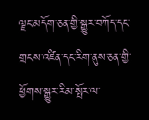ལྗང་མདོག་ཅན་གྱི་སྒྱུར་བཀོད་དང་གྲངས་འཛིན་དང་རིག་ནུས་ཅན་གྱི་ཕྱོགས་སྒྱུར་རིམ་སྤོར་ལ་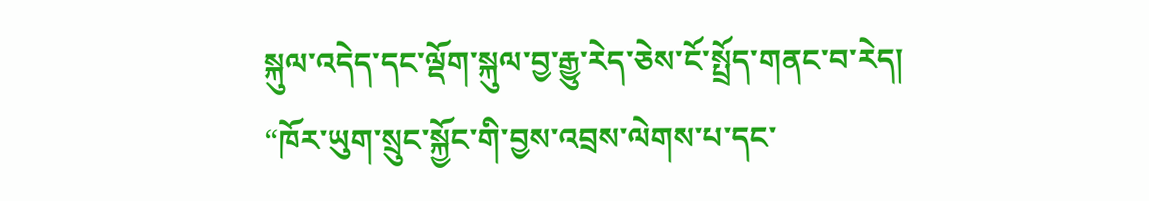སྐུལ་འདེད་དང་ལྡོག་སྐུལ་བྱ་རྒྱུ་རེད་ཅེས་ངོ་སྤྲོད་གནང་བ་རེད།
“ཁོར་ཡུག་སྲུང་སྐྱོང་གི་བྱས་འབྲས་ལེགས་པ་དང་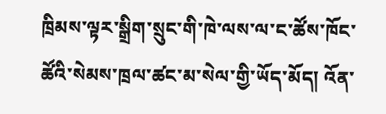ཁྲིམས་ལྟར་སྒྲིག་སྲུང་གི་ཁེ་ལས་ལ་ང་ཚོས་ཁོང་ཚོའི་སེམས་ཁྲལ་ཚང་མ་སེལ་གྱི་ཡོད་མོད། འོན་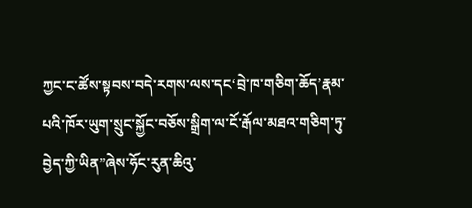ཀྱང་ང་ཚོས་སྟབས་བདེ་རགས་ལས་དང‘བྲེ་ཁ་གཅིག་ཆོད’རྣམ་པའི་ཁོར་ཡུག་སྲུང་སྐྱོང་བཅོས་སྒྲིག་ལ་ངོ་རྒོལ་མཐའ་གཅིག་ཏུ་བྱེད་ཀྱི་ཡིན”ཞེས་ཧོང་རུན་ཆིའུ་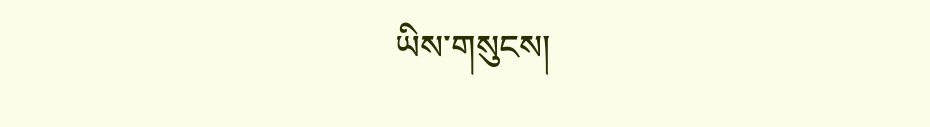ཡིས་གསུངས།